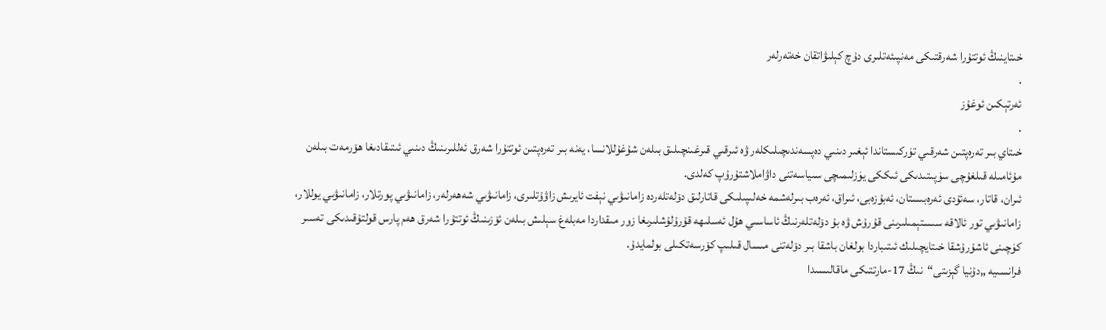خىتاينىڭ ئوتتۇرا شەرقتىكى مەنپىئەتلىرى دۇچ كېلىۋاتقان خەتەرلەر
.
ئەرتېكىن ئوغۇز
.
خىتاي بىر تەرەپتىن شەرقىي تۈركىستاندا ئېغىر دىنىي دەپسەندىچىلىكلەر ۋە ئىرقىي قىرغىنچىلىق بىلەن شۇغۇللانسا، يەنە بىر تەرەپتىن ئوتتۇرا شەرق ئەللىرىنىڭ دىنىي ئىتىقادىغا ھۆرمەت بىلەن مۇئامىلە قىلغۇچى سۈپىتىدىكى ئىككى يۈزلىمىچى سىياسەتنى داۋاملاشتۇرۇپ كەلدى.
ئىران، قاتار، سەئۇدى ئەرەبىستان، ئەبۇزەبى، ئىراق، ئەرەب بىرلەشمە خەلىپىلىكى قاتارلىق دۆلەتلەردە زامانىۋىي نېفت ئايرىش زاۋۇتلىرى، زامانىۋىي شەھەرلەر، زامانىۋىي پورتلار، زامانىۋىي يوللار، زامانىۋىي تور ئالاقە سىستېمىلىرىنى قۇرۇش ۋە بۇ دۆلەتلەرنىڭ ئاساسىي ھۇل ئەسلىھە قۇرۇلۇشلىرىغا زور مىقداردا مەبلەغ سېلىش بىلەن ئۆزىنىڭ ئوتتۇرا شەرق ھەم پارس قولتۇقىدىكى تەسىر كۈچىنى ئاشۇرۇشقا خىتايچىلىك ئىتىباردا بولغان باشقا بىر دۆلەتنى مىسال قىلىپ كۆرسەتكىلى بولمايدۇ.
فرانسىيە „دۇنيا گېزىتى“نىڭ 17-مارتتىكى ماقالىسىدا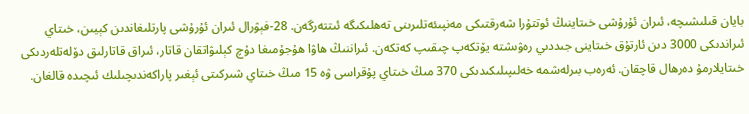بايان قىلىشىچە، ئىران ئۇرۇشى خىتاينىڭ ئوتتۇرا شەرقتىكى مەنپىئەتلىرىنى تەھلىكىگە ئىتتەرگەن. 28-فېۋرال ئىران ئۇرۇشى پارتلىغاندىن كېيىن، خىتاي ئىراندىكى 3000 دىن ئارتۇق خىتاينى جىددىي رەۋىشتە يۆتكەپ چىقىپ كەتكەن. ئىراننىڭ ھاۋا ھۇجۇمىغا دۇچ كېلىۋاتقان قاتار، ئىراق قاتارلىق دۆلەتلەردىكى خىتايلارمۇ دەرھال قاچقان. ئەرەب بىرلەشمە خەلىپىلىكىدىكى 370 مىڭ خىتاي پۇقراسى ۋە 15 مىڭ خىتاي شىركىتى ئېغىر پاراكەندىچىلىك ئىچىدە قالغان.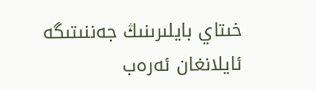خىتاي بايلىرىنىڭ جەننىتىگە ئايلانغان ئەرەب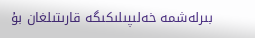بىرلەشمە خەلىپىلىكىگە قارىتىلغان بۇ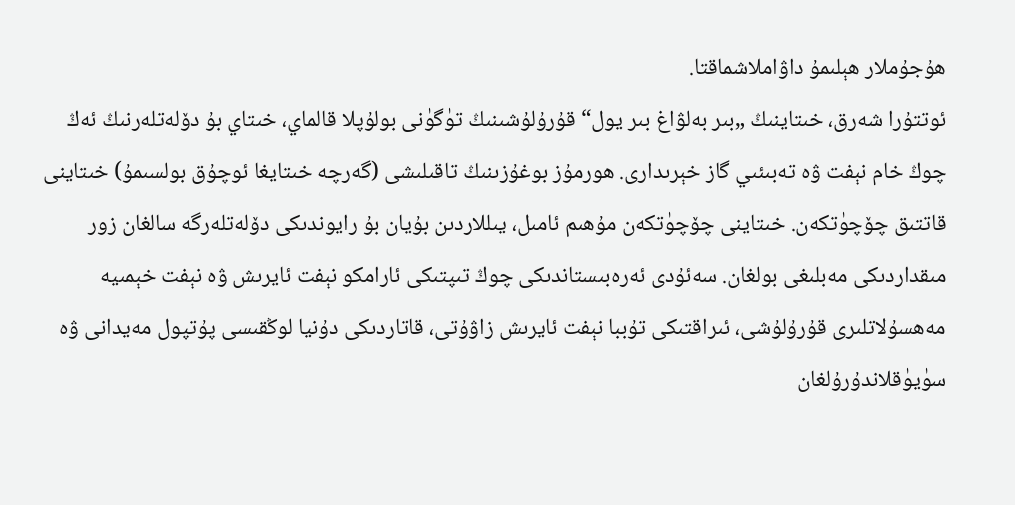ھۇجۇملار ھېلىمۇ داۋاملاشماقتا.
ئوتتۇرا شەرق، خىتاينىڭ „بىر بەلۋاغ بىر يول“ قۇرۇلۇشىنىڭ تۈگۈنى بولۇپلا قالماي، خىتاي بۇ دۆلەتلەرنىڭ ئەڭ چوڭ خام نېفت ۋە تەبىئىي گاز خېرىدارى. ھورمۇز بوغۇزىنىڭ تاقىلىشى (گەرچە خىتايغا ئوچۇق بولسىمۇ) خىتاينى قاتتىق چۆچۈتكەن. خىتاينى چۆچۈتكەن مۇھىم ئامىل، يىللاردىن بۇيان بۇ رايوندىكى دۆلەتلەرگە سالغان زور مىقداردىكى مەبلىغى بولغان. سەئۇدى ئەرەبىستاندىكى چوڭ تىپتىكى ئارامكو نېفت ئايرىش ۋە نېفت خېمىيە مەھسۇلاتلىرى قۇرۇلۇشى، ئىراقتىكى تۇببا نېفت ئايرىش زاۋۇتى، قاتاردىكى دۇنيا لوڭقىسى پۇتپول مەيدانى ۋە سۈيۈقلاندۇرۇلغان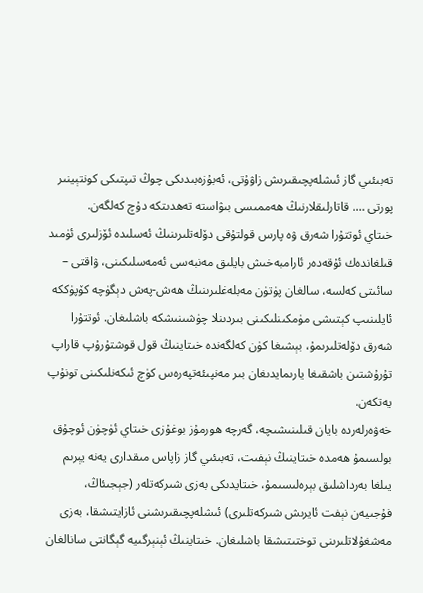تەبىئىي گاز ئىشلەپچىقىرىش زاۋۇتى، ئەبۇزەبىدىكى چوڭ تىپتىكى كونتېينىر پورتى …. قاتارلىقلارنىڭ ھەممىسى بىۋاستە تەھدىتكە دۇچ كەلگەن.
خىتاي ئوتتۇرا شەرق ۋە پارس قولتۇقى دۆلەتلىرىنىڭ ئەسلىدە ئۆزلىرى ئۈمىد قىلغاندەك ئۇقەدەر ئارامبەخىش بايلىق مەنبەسى ئەمەسلىكىنى، ۋاقتى – سائىتى كەلسە، سالغان پۈتۈن مەبلەغلىرىنىڭ ھەش-پەش دېگۈچە كۆپۈككە ئايلىنىپ كېتىشى مۈمكىنلىكىنى بىردىنلا چۈشىنىشكە باشلىغان. ئوتتۇرا شەرق دۆلەتلىرىمۇ، بېشىغا كۈن كەلگەندە خىتاينىڭ قول قوشتۇرۇپ قاراپ تۇرۇشتىن باشقىغا يارىمايدىغان بىر مەنپىئەتپەرەس كۈچ ئىكەنلىكىنى تونۇپ يەتكەن.
خەۋەرلەردە بايان قىلىنىشىچە، گەرچە ھورمۇز بوغۇزى خىتاي ئۈچۈن ئوچۇق بولسىمۇ ھەمدە خىتاينىڭ نېفىت، تەبىئىي گاز زاپاس مىقدارى يەنە يېرىم يىلغا بەرداشلىق بېرەلىسىمۇ، خىتايدىكى بەزى شىركەتلەر (جېجىئاڭ، فۇجىيەن نېفت ئايرىش شىركەتلىرى) ئىشلەپچىقىرىشنى ئازايتىشقا، بەزى مەشغۇلاتلىرىنى توختىتىشقا باشلىغان. خىتاينىڭ ئېنېرگىيە گېگانتى سانالغان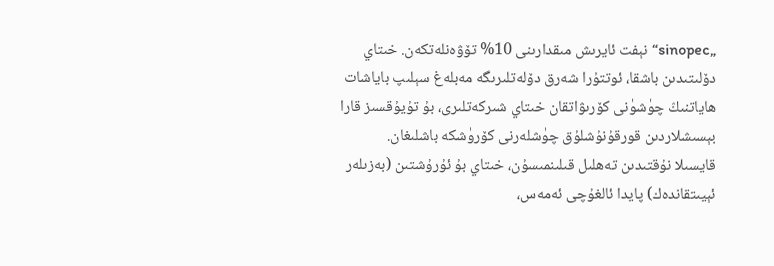„sinopec“ نېفت ئايرىش مىقدارىنى 10% تۆۋەنلەتكەن. خىتاي دۆلىتىدىن باشقا، ئوتتۇرا شەرق دۆلەتلىرىگە مەبلەغ سېلىپ باياشات ھاياتنىڭ چۈشۈنى كۆرىۋاتقان خىتاي شىركەتلىرى، بۇ تۇيۇقسىز قارا بېسىشلاردىن قورقۇنۇشلۇق چۈشلەرنى كۆرۈشكە باشلىغان.
قايسىلا نۇقتىدىن تەھلىل قىلىنمىسۇن، خىتاي بۇ ئۇرۇشتىن (بەزىلەر ئېيىتقاندەك) پايدا ئالغۇچى ئەمەس،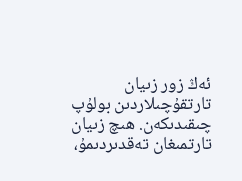ئەڭ زور زىيان تارتقۇچىلاردىن بولۇپ چىقىدىكەن. ھىچ زىيان تارتمىغان تەقدىردىمۇ،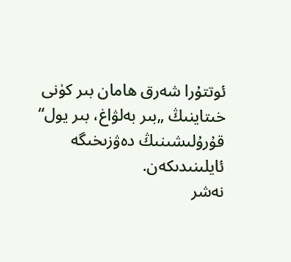ئوتتۇرا شەرق ھامان بىر كۈنى خىتاينىڭ „بىر بەلۋاغ، بىر يول“ قۇرۇلىشىنىڭ دەۋزىخىگە ئايلىنىدىكەن.
نەشر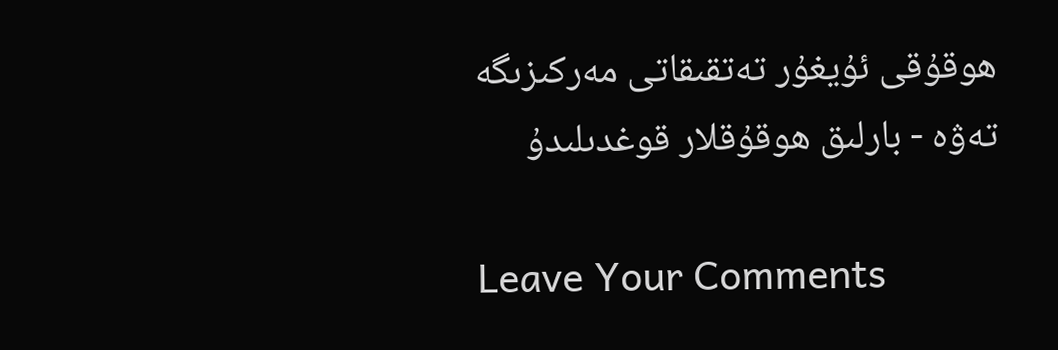ھوقۇقى ئۇيغۇر تەتقىقاتى مەركىزىگە تەۋە - بارلىق ھوقۇقلار قوغدىلىدۇ

Leave Your Comments